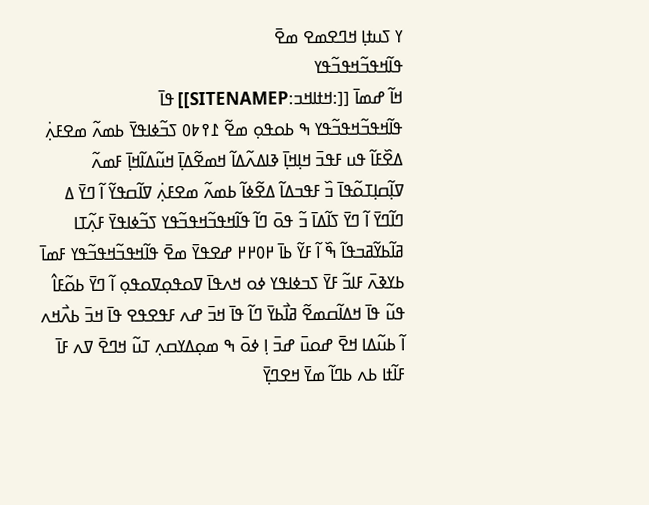ߌ ߖߎߙߊ߲ ߞߣߐߘߐ ߘߐ߫
ߟߊ߬ߞߟߏ߬ߞߟߏ߬ߟߌ
ߞߊ߬ ߝߘߊ߫ [[:ߞߙߊߞߏ:SITENAMEP]] ߟߊ߫
ߟߊ߬ߞߟߏ߬ߞߟߏ߬ߟߌ ߒ ߕߋߟߋ߲ ߘߐ߬ ߁߉߈߀ ߖߏ߬ߦߊߟߌ߫ ߕߘߍ߬ ߘߐߓߍ߲߭ ߡߐ߰ߓߊ߬ ߟߎ ߓߟߏ߫ ߞߊ߲ߞߊ߲߫ ߢߊߡߍ߬ߡߊ߬ ߞߘߐ߬ߡߊ߲߫ ߞߎ߬ߡߊ߬ߞߊ߲߫ ߓߘߍ߬ ߜߊ߲߬ߛߊ߲ߠߋ߬ߟߊ߫ ߏ߰ ߓߟߏߡߊ߬ ߡߐ߬ߦߊ߬ ߕߘߍ߬ ߘߐߓߍ߲߭ ߜߊ߬ߛߟߌ߬ ߊ߬ ߣߌ߫ ߡ ߣߊ߬ߣߌ߫ ߊ߬ ߣߌ߫ ߖߊ߬ߡߊ߫ ߏ߬ ߟߋ߫ ߣߊ߬ ߟߊ߬ߞߟߏ߬ߞߟߏ߬ߟߌ ߖߏ߬ߦߊߟߌ߫ ߓߍ߲߬ߠߊ ߥߊ߬ߕߌ߬ߥߏߟߊ߬ ߒ߰ ߊ߬ ߓߌ߬ ߕߊ߫ ߂߀߂߂ ߝߐߟߌ߫ ߘߐ߫ ߟߊ߬ߞߟߏ߬ߞߟߏ߬ߟߌ ߓߘߊ߫ ߕߌߢߍ߫ ߓߊߏ߬ ߓߌ߫ ߖߏߦߊߟߌ ߦߋ ߞߍߟߊ߫ ߜߋߟߋ߲ߜߋߟߋ߲ ߊ߬ ߣߌ߫ ߕߋ߬ߓߊ߮ ߟߎ߬ ߟߊ߫ ߞߡߊ߬ߛߘߐ߬ ߥߊ߯ߕߌ߫ ߣߊ߬ ߟߊ߫ ߞߏ߫ ߝߍ ߓߟߐߟߐ ߟߊ߫ ߞߏ߫ ߕߍ߯ߞߍ ߊ߬ ߕߎ߬ߡߊ ߞߐ߫ ߝߋߎ߫ ߝߏ߫ ߊ߲ ߦߋ߫ ߒ ߘߋ߲ߡߌߛߍ߲ ߠߎ߬ ߞߣߐ߫ ߜߍ ߓߊ߫ ߓߊ߬ߙߊ ߕߍ ߕߣߊ߬ ߘߌ߫ ߞߐߣߌ߲߫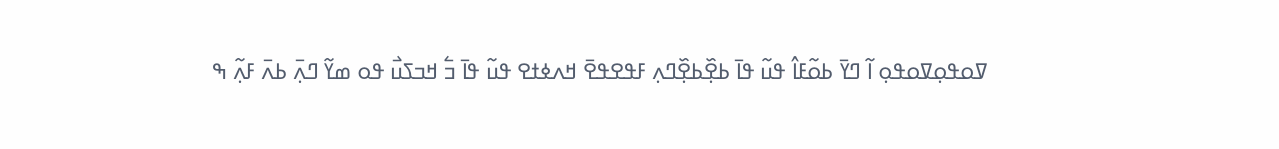ߜߋߟߋ߲ߜߋߟߋ߲ ߊ߬ ߣߌ߫ ߕߋ߬ߓߊ߮ ߟߎ߬ ߟߊ߫ ߕߐ߲߰ߕߐ߲߰ߣߍ߲ ߓߟߐߟߐ߫ ߞߍߦߙߐ ߟߎ߬ ߟߊ߫ ߏ߱ ߞߏߖߎ߯ ߟߋ ߘߌ߬ ߣߍ߲߫ ߕߍ߫ ߓߍ߲߬ ߒ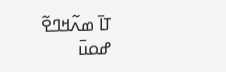ߠߊ߫ ߘߍ߬ߞߣߐ߬ ߝߋߎ߫